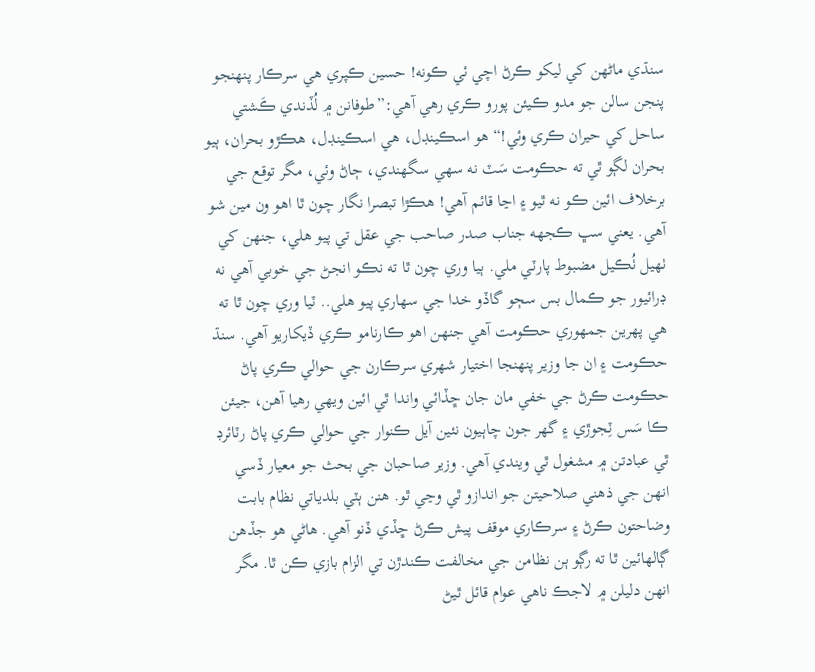سنڌي ماڻهن کي ليکو ڪرڻ اچي ئي ڪونه! حسين ڪپري هي سرڪار پنهنجو پنجن سالن جو مدو ڪيئن پورو ڪري رهي آهي:”طوفانن ۾ لُڏندي ڪَشتي ساحل کي حيران ڪري وئي!“ هو اسڪينڊل، هي اسڪينڊل، هڪڙو بحران، ٻيو بحران لڳو ٿي ته حڪومت سَٽ نه سهي سگهندي، ڄاڻ وئي، مگر توقع جي برخلاف ائين ڪو نه ٿيو ۽ اڃا قائم آهي! هڪڙا تبصرا نگار چون ٿا اهو ون مين شو آهي. يعني سڀ ڪجهه جناب صدر صاحب جي عقل تي پيو هلي، جنهن کي ٺهيل ٺُڪيل مضبوط پارٽي ملي. ٻيا وري چون ٿا ته نڪو انجڻ جي خوبي آهي نه ڊرائيور جو ڪمال بس سڄو گاڏو خدا جي سهاري پيو هلي.. ٽيا وري چون ٿا ته هي پهرين جمهوري حڪومت آهي جنهن اهو ڪارنامو ڪري ڏيکاريو آهي. سنڌ حڪومت ۽ ان جا وزير پنهنجا اختيار شهري سرڪارن جي حوالي ڪري پاڻ حڪومت ڪرڻ جي خفي مان جان ڇڏائي واندا ٿي ائين ويهي رهيا آهن، جيئن ڪا سَس ٽِجوڙي ۽ گهر جون چاٻيون نئين آيل ڪنوار جي حوالي ڪري پاڻ رٽائرڊ ٿي عبادتن ۾ مشغول ٿي ويندي آهي. وزير صاحبان جي بحث جو معيار ڏسي انهن جي ذهني صلاحيتن جو اندازو ٿي وڃي ٿو. هنن ٻٽي بلدياتي نظام بابت وضاحتون ڪرڻ ۽ سرڪاري موقف پيش ڪرڻ ڇڏي ڏنو آهي. هاڻي هو جڏهن ڳالهائين ٿا ته رڳو ٻن نظامن جي مخالفت ڪندڙن تي الزام بازي ڪن ٿا. مگر انهن دليلن ۾ لاجڪ ناهي عوام قائل ٿيڻ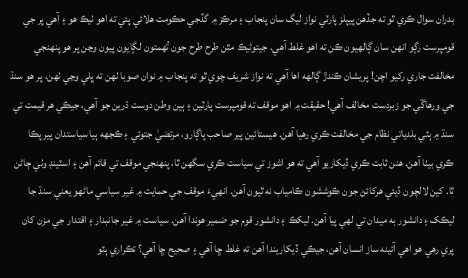بدران سوال ڪري ٿو ته جڏهن پيپلز پارٽي نواز ليگ سان پنجاب ۽ مرڪز ۾ گڏجي حڪومت هلائي پئي ته اهو ٺيڪ هو ۽ آهي پر جي قومپرست رڳو انهن سان ڳالهيون ڪن ته اهو غلط آهي. جيتوڻيڪ مٿن طرح طرح جون تُهمتون لڳايون پيون وڃن پر هو پنهنجي مخالفت جاري رکيو اچن! پريشان ڪندڙ ڳالهه اها آهي ته نواز شريف چوي ٿو ته پنجاب ۾ نوان صوبا ٺهن ته ڀلي وڃي ٺهن، پر هو سنڌ جي ورهاڱي جو زبردست مخالف آهي! حقيقت ۾ اهو موقف ته قومپرست پارٽين ۽ ٻين وطن دوست ڌرين جو آهي، جيڪي هر قيمت تي سنڌ ۾ ٻٽي بلدياتي نظام جي مخالفت ڪري رهيا آهن. هيستائين پير صاحب پاڳارو، مرتضيٰ جتوئي ۽ ڪجهه ٻيا سياستدان پير پڪا ڪري بيٺا آهن. هنن ثابت ڪري ڏيکاريو آهي ته هو اشوز تي سياست ڪري سگهن ٿا، پنهنجي موقف تي قائم آهن ۽ اسٽينڊ وٺي ڄاڻن ٿا. کين لالچون ڏيئي هرکائڻ جون ڪوششون ڪامياب نه ٿيون آهن. انهيءَ موقف جي حمايت ۾ غير سياسي ماڻهو يعني سنڌ جا ليڪک ۽ دانشور به ميدان تي لهي پيا آهن. ليکڪ ۽ دانشور قوم جو ضمير هوندا آهن. سياست ۾ غير جانبدار ۽ اقتدار جي مزن کان پري رهي هو اهي آئينه ساز انسان آهن، جيڪي ڏيکاريندا آهن ته غلط ڇا آهي ۽ صحيح ڇا آهي؟ تڪراري ٻٽو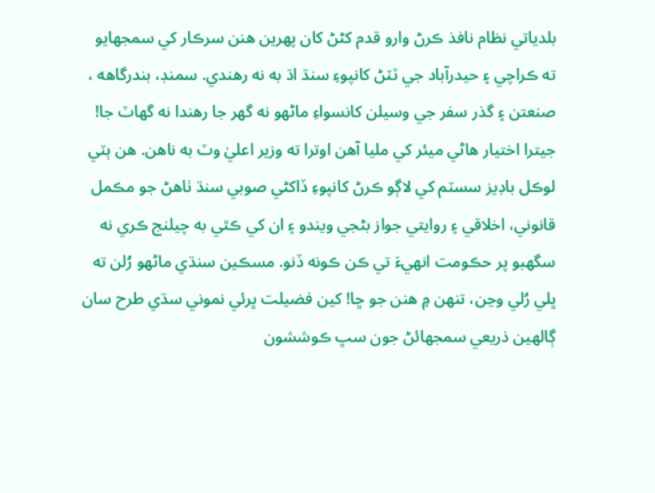بلدياتي نظام نافذ ڪرڻ وارو قدم کڻڻ کان پهرين هنن سرڪار کي سمجهايو ته ڪراچي ۽ حيدرآباد جي ٽٽڻ کانپوءِ سنڌ اڌ به نه رهندي. سمنڊ، بندرگاهه ، صنعتن ۽ گذر سفر جي وسيلن کانسواءِ ماڻهو نه گهر جا رهندا نه گهاٽ جا! جيترا اختيار هاڻي ميئر کي مليا آهن اوترا ته وزير اعليٰ وٽ به ناهن. هن ٻٽي لوڪل باڊيز سسٽم کي لاڳو ڪرڻ کانپوءِ ڏاکڻي صوبي سنڌ ٺاهڻ جو مڪمل قانوني، اخلاقي ۽ روايتي جواز بڻجي ويندو ۽ ان کي ڪٿي به چيلنج ڪري نه سگهبو پر حڪومت انهيءَ تي ڪن ڪونه ڏنو. مسڪين سنڌي ماڻهو رُلن ته ڀلي رُلي وڃن، تنهن ۾ هنن جو ڇا! کين فضيلت ڀرئي نموني سڌي طرح سان ڳالهين ذريعي سمجهائڻ جون سڀ ڪوششون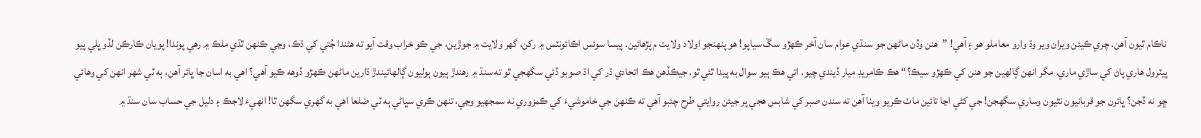ناڪام ٿيون آهن. چري ڪيئن ويران وير وڌ وارو معاملو هو ۽ آهي! ”هنن وڏن ماڻهن جو سنڌي عوام سان آخر ڪهڙو سڱ سياپو! هو پنهنجو اولاد ولايت م پڙهائين. پيسا سوئس اڪائونٽس ۾ رکن، گهر ولايت ۾ جوڙين، جي ڪو خراب وقت آيو ته هڻندا جُتي کي ڌڪ، وڃي ڪنهن ٿڌي ملڪ ۾ رهي پوندا! پويان ڪارڪن لڏو ڀلي پيو پيٽرول هاري پاڻ کي ساڙي ماري. مگر انهن ڳالهين جو هنن کي ڪهڙو سيڪ؟“ هڪ ڪامريڊ ميار ڏيندي چيو. اتي هڪ ٻيو سوال به پيدا ٿئي ٿو. جيڪڏهن هڪ اتحادي ڌر کي اڌ صوبو ڏئي سگهجي ٿو ته سنڌ ۾ رهندڙ ٻيون ٻوليون ڳالهائيندڙ ڌارين ماڻهن ڪهڙو ڏوهه ڪيو آهي؟ اهي به اسان جا ڀائر آهن، ٻه ٽي شهر انهن کي وهائي ڇو نه ڏجن؟ ڀائرن جو قربانيون نٿيون وساري سگهجن! جي کڻي اڃا تائين ماٺ ڪريو ويٺا آهن ته سندن صبر کي شابس هجي پر جيئن روايتي طرح چئبو آهي ته ڪنهن جي خاموشيءَ کي ڪمزوري نه سمجهيو وڃي، تنهن ڪري سڀاڻي ٻه ٽي ضلعا اهي به گهري سگهن ٿا! انهيءَ لاجڪ ۽ دليل جي حساب سان سنڌ ۾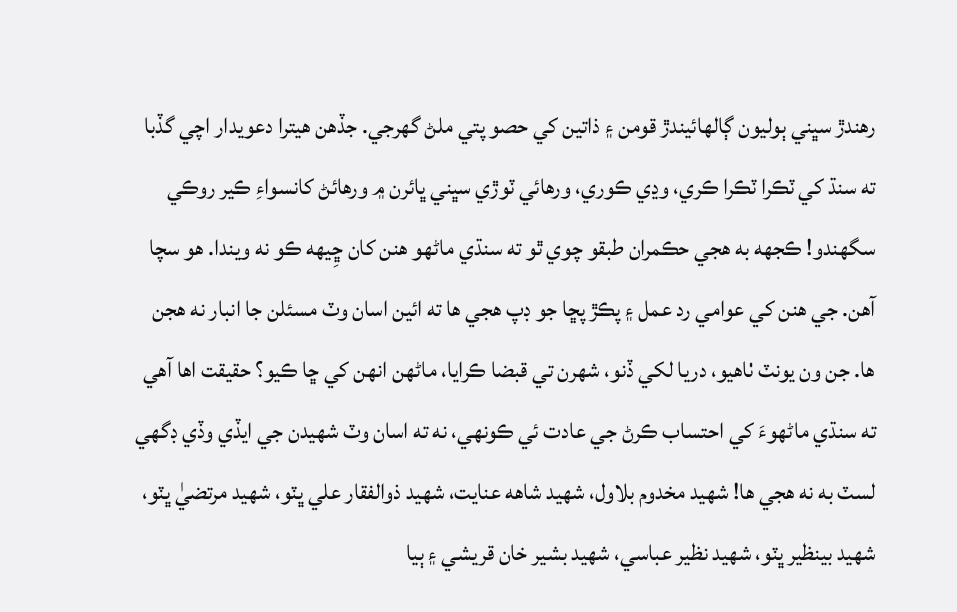رهندڙ سڀني ٻوليون ڳالهائيندڙ قومن ۽ ذاتين کي حصو پتي ملڻ گهرجي. جڏهن هيترا دعويدار اچي گڏبا ته سنڌ کي ٽڪرا ٽڪرا ڪري، وڍي ڪوري، ورهائي ٽوڙي سڀني ڀائرن ۾ ورهائڻ کانسواءِ ڪير روڪي سگهندو! ڪجهه به هجي حڪمران طبقو چوي ٿو ته سنڌي ماڻهو هنن کان ڇِيهه ڪو نه ويندا. هو سچا آهن. جي هنن کي عوامي رد عمل ۽ پڪڙ پڇا جو ڊپ هجي ها ته ائين اسان وٽ مسئلن جا انبار نه هجن ها. جن ون يونٽ ٺاهيو، دريا لکي ڏنو، شهرن تي قبضا ڪرايا، ماڻهن انهن کي ڇا ڪيو؟ حقيقت اها آهي ته سنڌي ماڻهوءَ کي احتساب ڪرڻ جي عادت ئي ڪونهي، نه ته اسان وٽ شهيدن جي ايڏي وڏي ڊگهي لسٽ به نه هجي ها! شهيد مخدوم بلاول، شهيد شاهه عنايت، شهيد ذوالفقار علي ڀٽو، شهيد مرتضيٰ ڀٽو، شهيد بينظير ڀٽو، شهيد نظير عباسي، شهيد بشير خان قريشي ۽ ٻيا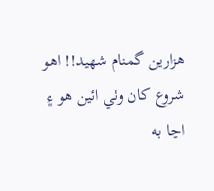هزارين گمنام شهيد!! اهو شروع کان وٺي ائين هو ۽ اڃا به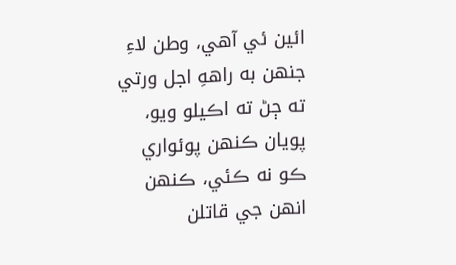ائين ئي آهي، وطن لاءِ جنهن به راههِ اجل ورتي ته ڄڻ ته اڪيلو ويو، پويان ڪنهن پوئواري ڪو نه ڪئي، ڪنهن انهن جي قاتلن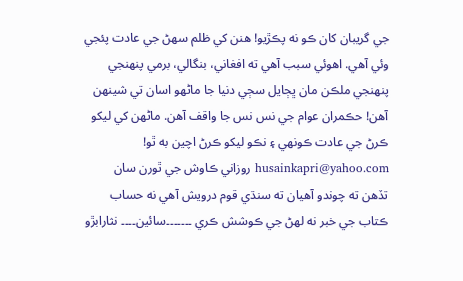جي گريبان کان ڪو نه پڪڙيو! هنن کي ظلم سهڻ جي عادت پئجي وئي آهي. اهوئي سبب آهي ته افغاني، بنگالي، برمي پنهنجي پنهنجي ملڪن مان ڀڄايل سڄي دنيا جا ماڻهو اسان تي شينهن آهن! حڪمران عوام جي نس نس جا واقف آهن. ماڻهن کي ليکو ڪرڻ جي عادت ڪونهي ۽ نڪو ليکو ڪرڻ اچين به ٿو! husainkapri@yahoo.com روزاني ڪاوش جي ٿورن سان
تڏهن ته چوندو آهيان ته سنڌي قوم درويش آهي نه حساب ڪتاب جي خبر نه لهڻ جي ڪوشش ڪري ۔۔۔۔۔۔۔سائين۔۔۔۔ نثارابڙو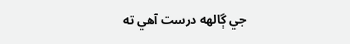جي ڳالهه درست آهي ته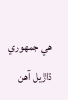هي جمهوري ڌاڙيل آهن